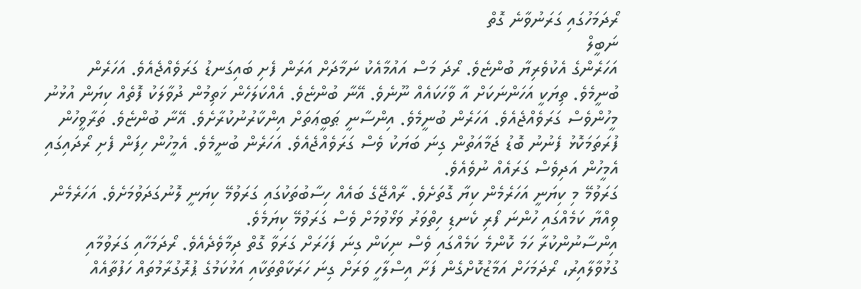ރޯދަމަހުގައި ގަރަނުވާނެ ގޮތް
ނަބީލް
އަހަރެންގެ އެކުވެރިޔާ ބުންޏެވެ. ރޯދަ މަސް އައުމާއެކު ނަމާދަށް އަރަން ފެށި ބައިގަނޑު ގަރަވެއްޖެއެވެ. އަހަރެން ބުނީމެވެ. ތިޔަކީ އަހަންނަކަށް އާ ވާހަކައެއް ނޫނެވެ. އޭނާ ބުންޏެވެ. އެއްކަލަހެން ޚަތިމުން ދުވާލަކު ފޮތެއް ކިޔަން އުޅުނު މީހުންވެސް ގަރަވެއްޖެއެވެ. އަހަރެން ބުނީމެވެ. އިންސާނީ ޠަބީޢަތަށް އިންކާރުނުކުރާށެވެ. އޭނާ ބުންޏެވެ. ތަރާވީހުން ފުރަތަމަކޮޅު ފެނުނު ބޮޑު ޖަމާއަތުން ގިނަ ބަޔަކު ވެސް ގަރަވެއްޖެއެވެ. އަހަރެން ބުނީމެވެ. އެމީހުން ހިފަން ފެށި ރޯދައިގައި އެމީހުން އަދިވެސް ގަރައެއް ނުވެއެވެ.
ގަރަވުމޭ މި ކިޔަނީ އަހަރެމެން ކިޔާ ގޮތަށެވެ. ރާއްޖޭގެ ބައެއް ހިސާބުތަކުގައި ގަރަވުމޭ ކިޔަނީ ލޮނުގަދަވުމަށެވެ. އަހަރެމެން ވިއްޔާ ކަމެއްގައި ހުންނަ ފޯރި ކެނޑި ހިތްވަރު ވަޅޯވުމަށް ވެސް ގަރަވުމޭ ކިޔަމެވެ.
އިންސާނުންކުރާ ހަމަ ކޮންމެ ކަމެއްގައި ވެސް ނިކަން ގިނަ ފަހަރަށް ގަރަވާ ގޮތް ދިމާވެދެއެވެ. ރޯދަމަހާއި ގަރަވުމާއި ގުޅުވާލާއިރު، ރޯދަމަހަށް އަމާޒުކޮށްގެން ފަށާ އިސްލާހީ ވަރަށް ގިނަ ހަރަކާތްތަކާއި އަޅުކަމުގެ ޕުރޮގުރާމުތައް ހަފުތާއެއް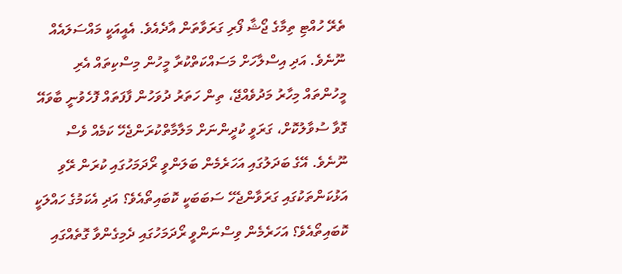ތެރޭ ހުއްޓި ތިމާގެ ޖޯޝާ ފޯރި ގަރަވާތަން އާދެއެވެ. އެއީއަކީ މައްސަލައެއް ނޫނެވެ. އަދި އިސްލާހަށް މަސައްކަތްކުރާ މީހުން މިސްކިތައް އެރި މީހުންތައް މިހާރު މަދުވެއްޖޭ، ތިން ހަތަރު ދުވަހުން ފާފަތައް ފޮހެވުނީ ބާވައޭ ގޮވާ ސުވާލުކޮށް، ގަރަވީ ކުދީންނަށް މަލާމާތްކުރަންޖެހޭ ކަމެއް ވެސް ނޫނެވެ. އޭގެ ބަދަލުގައި އަހަރެމެން ބަލަންވީ ރޯދަމަހުގައި ކުރަން ރޭވި އަޅުކަންތަކުގައި ގަރަވާންޖެހޭ ސަބަބަކީ ކޮބައިތޯއެވެ؟ އަދި އެކަމުގެ ހައްލަކީ ކޮބައިތޯއެވެ؟ އަހަރެމެން ވިސްނަންވީ ރޯދަމަހުގައި ދެމިގެންވާ ގޮތެއްގައި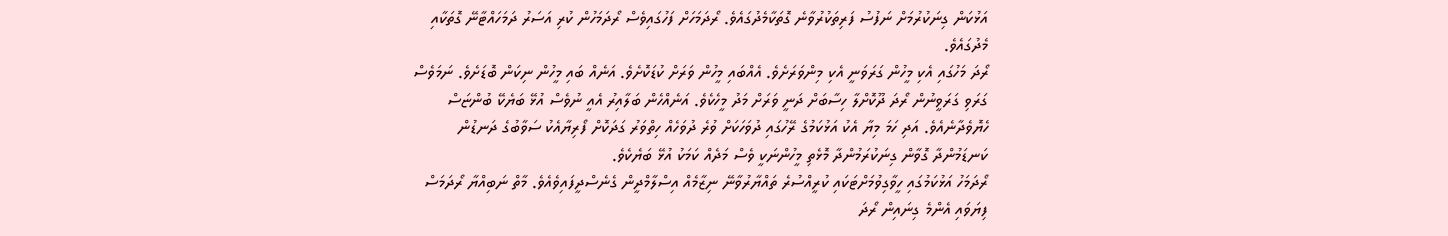އަޅުކަން ގިނަކުރުމަށް ނަފުސު ފަރިތަކުރުވާނެ ގޮތަކާމެދުގައެވެ. ރޯދަމަހަށް ފަހުގައިވެސް ރޯދަމަހުން ކުރި އަސަރު ދަމަހައްޓާނޭ ގޮތަކާއި މެދުގައެވެ.
ރޯދަ މަހުގައި އެކި މީހުން ގަރަވަނީ އެކި މިންވަރަށެވެ. އެއްބައި މީހުން ވަރަށް ކުޑަކޮށެވެ. އަނެއް ބައި މީހުން ނިކަން ބޮޑަށެވެ. ނަމަވެސް ގަރަވި ގަރަވީނުން ރޯދަ ދޫކޮށްލާ ހިސާބަށް ދަނީ ވަރަށް މަދު މީހެކެވެ. އަނެއްހެން ބަލާއިރު އެއީ ނުވެސް އުޅޭ ބަޔެކޭ ބުންޏަސް ހެޔޮވެދާނެއެވެ. އަދި ހަމަ މިޔާ އެކު އަޅުކަމުގެ ރޭހުގައި ދުވަހަކަށް ވުރެ ދުވަހެއް ހިތްވަރު ގަދަކޮށް ފޯރިޔާއެކު ސަވާބުގެ ދަނޑުން ކަނޑަމުންދާ ގޮވާން ގިނަކުރަމުންދާ މޮޅެތި މީހުންނަކީ ވެސް މަދެއް ކަމަކު އުޅޭ ބަޔެކެވެ.
ރޯދަމަހު އަޅުކަމުގައި ހީވާގިވުމަށްޓަކައި ކުރީއްސުރެ ތައްޔާރުވާނޭ ނިޒާމެއް އިސްލާމްދީން ގެނެސްދީފައިވެއެވެ. މާތް ނަބިއްޔާ ރޯދަމަސް ފިޔަވައި އެންމެ ގިނައިން ރޯދަ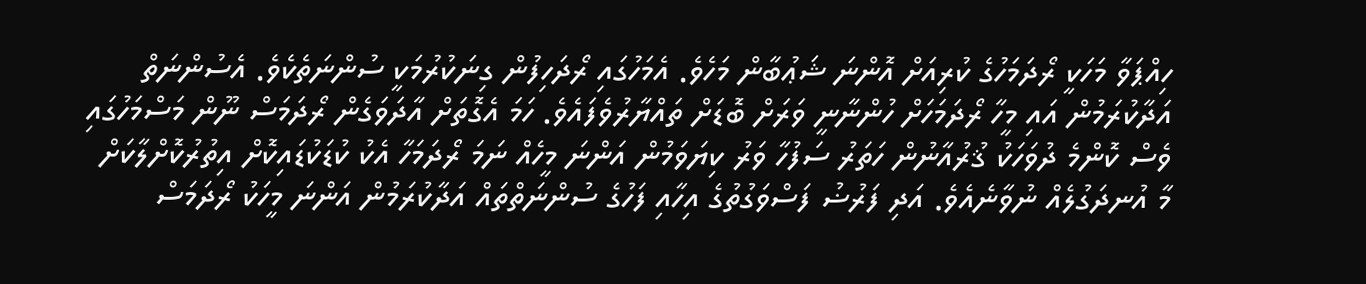ހިއްޕަވާ މަހަކީ ރޯދަމަހުގެ ކުރިއަށް އޮންނަ ޝަޢުބާން މަހެވެ. އެމަހުގައި ރޯދަހިފުން ގިނަކުރުމަކީ ސުންނަތެކެވެ. އެސުންނަތް އަދާކުރަމުން އައި މީހާ ރޯދަމަހަށް ހުންނާނީ ވަރަށް ބޮޑަށް ތައްޔާރުވެފައެވެ. ހަމަ އެގޮތަށް އާދަވަގެން ރޯދަމަސް ނޫން މަސްމަހުގައި ވެސް ކޮންމެ ދުވަހަކު ޤުރުއާނުން ހަތަރު ސަފުހާ ވަރު ކިޔަވަމުން އަންނަ މީހެއް ނަމަ ރޯދަމަހާ އެކު ކުޑަކުޑައިކޮށް އިތުރުކޮށްލާކަށް މާ އުނދަގުލެއް ނުވާނެއެވެ. އަދި ފަރުޟު ފަސްވަގުތުގެ އިހާއި ފަހުގެ ސުންނަތްތައް އަދާކުރަމުން އަންނަ މީހަކު ރޯދަމަސް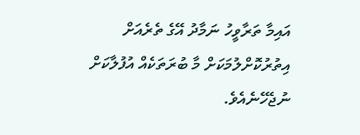އައިމާ ތަރާވީހު ނަމާދު އޭގެ ތެރެއަށް އިތުރުކޮށްލުމަކަށް މާ ބުރަތަކެއް އުފުލާކަށް ނުޖެހޭނެއެވެ.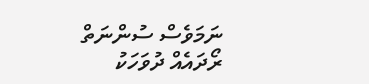ނަމަވެސް ސުންނަތް ރޯދައެއް ދުވަހަކު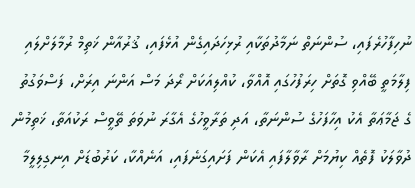ނުހިފާހުރެފައި، ސުންނަތް ނަމާދުތަކާއި ރުޅިހަދައިގެން އުޅެފައި، ޤުރުއާން ޚަތިމް ރުމާލަށްލައި ފިލާމަތީ ބޭއްވި ގޮތަށް ހިރަފުހުގައި އޮއްވާ، ކުއްލިއަކަށް ރޯދަ މަސް އަންނަ އިރަށް، ފަސްވަގުތު ގެ ޖަމާޢަތާ އެކު އިހާފަހުގެ ސުންނަތާ، އަދި ތަރާވީހުގެ އެގާރަ ނުވަތަ ތޭވީސް ރަކުއަތާ، ޚަތިމުން ދުވާލަކު ފޮތެއް ކިޔުމަށް ރާވާލާފައި އެކަން ފަށައިގަނެފައި، އަނެއްކާ، ކަރުބުޑަށް އިނގިލިލީމާ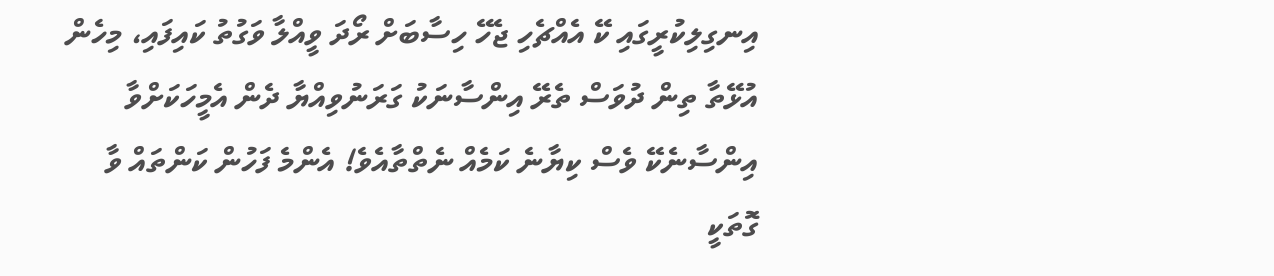އިނގިލިކުރީގައި ކޭ އެއްޗެހި ޖެހޭ ހިސާބަށް ރޯދަ ވީއްލާ ވަގުތު ކައިފައި، މިހެން އުޅޭތާ ތިން ދުވަސް ތެރޭ އިންސާނަކު ގަރަނުވިއްޔާ ދެން އެމީހަކަށްވާ އިންސާނެކޭ ވެސް ކިޔާނެ ކަމެއް ނެތްތާއެވެ! އެންމެ ފަހުން ކަންތައް ވާ ގޮތަކީ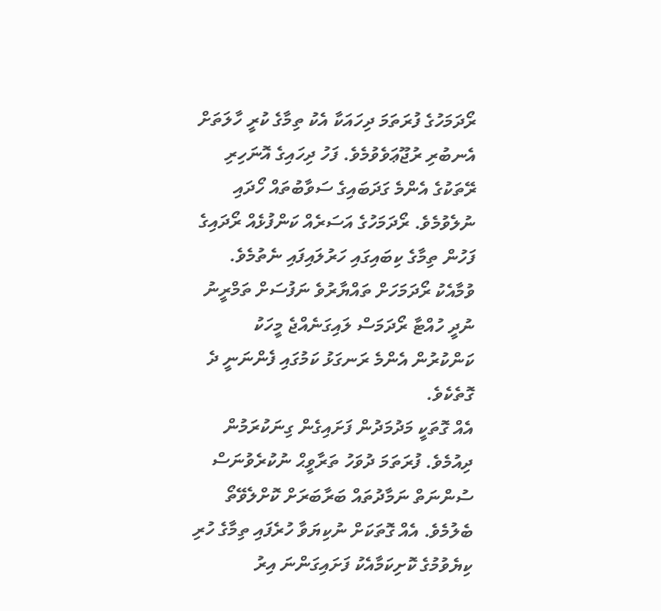ރޯދަމަހުގެ ފުރަތަމަ ދިހައަކާ އެކު ތިމާގެ ކުރީ ހާލަތަށް އެނބުރި ރުޖޫޢަވެވުމެވެ. ފަހު ދިހައިގެ އޮނަހިރި ރޭތަކުގެ އެންމެ ގަދަބައިގެ ސަވާބުތައް ހޯދައި ނުލެވުމެވެ. ރޯދަމަހުގެ އަސަރެއް ކަންފުޅެއް ރޯދައިގެ ފަހުން ތިމާގެ ކިބައިގައި ހަރުލައިފައި ނެތުމެވެ.
ވުމާއެކު ރޯދަމަހަށް ތައްޔާރުވެ ނަފުސަށް ތަމްރީނު ނުދީ ހުއްޓާ ރޯދަމަސް ލައިގަނެއްޖެ މީހަކު ކަންކުރުން އެންމެ ރަނގަޅު ކަމުގައި ފެންނަނީ ދެ ގޮތެކެވެ.
އެއް ގޮތަކީ މަދުމަދުން ފަށައިގެން ގިނަކުރަމުން ދިއުމެވެ. ފުރަތަމަ ދުވަހު ތަރާވީޙް ނުކުރެވުނަސް ސުންނަތް ނަމާދުތައް ބަރާބަރަށް ކޮށްލެވޭތޯ ބެލުމެވެ. އެއް ގޮތަކަށް ނުކިޔަވާ ހުރެފައި ތިމާގެ ހުރި ކިޔެވުމުގެ ކޮށިކަމާއެކު ފަށައިގަންނަ އިރު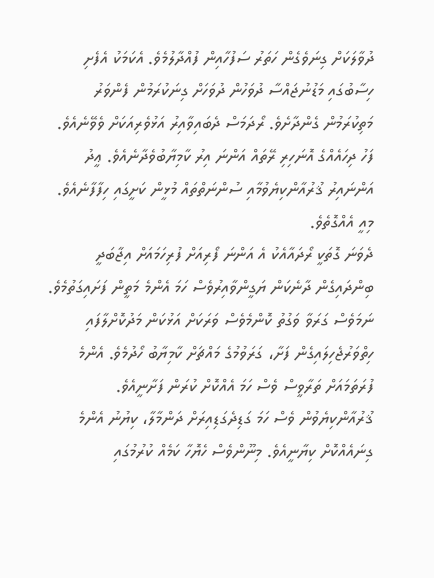ދުވާލަކަށް ގިނަވެގެން ހަތަރު ސަފުހާއިން ފުއްދާލުމެވެ. އެކަމަކު އެފެށި ހިސާބުގައި މަޑުނުޖައްސާ ދުވަހުން ދުވަހަށް ގިނަކުރަމުން ފެންވަރު މަތިކުރަމުން ގެންދާށެވެ. ރޯދަމަސް ދެބައިވާއިރު އަޅުވެރިއަކަށް ވެވޭނެއެވެ. ފަހު ދިހައެއްގެ އޮނަހިރި ރޭތައް އަންނަ އިރު ކާމިޔާބުވެދާނެއެވެ. ޢީދު އަންނައިރު ޤުރުއާންކިޔެވުމާއި ސުންނަތްތައް މުޅީން ކަށީގައި ހިފާފާނެއެވެ. މިއީ އެއްގޮތެވެ.
ދެވަނަ ގޮތަކީ ރޯދައާއެކު އެ އަންނަ ފޯރިއަށް ފުރިހަމައަށް އިޖާބަދީ ބިންދައިގެން ދާނެކަން ޔަގީންވާއިރުވެސް ހަމަ އެންމެ މަތީން ފަށައިގަތުމެވެ. ނަމަވެސް ގަރަވާ ވަގުތު ކޮންމެވެސް ވަރަކަށް އަޅުކަން މަދުކޮށްލާފައި ހިތްވަރުޖެހިލައިގެން ފަށާ، ގަރަވުމުގެ މައްޗަށް ކާމިޔާބު ހޯދުމެވެ. އެންމެ ފުރަތަމައަށް ތަރާވީސް ވެސް ހަމަ އެއްކޮށް ކުރަން ފަށާނީއެވެ. ޤުރުއާންކިޔެވުން ވެސް ހަމަ ގަޑިދެގަޑިއިރަށް ދަންމާލާ، ކިޔުނު އެންމެ ގިނައެއްކޮށް ކިޔާނީއެވެ. މިނޫންވެސް ހެޔޮހާ ކަމެއް ކުރުމުގައި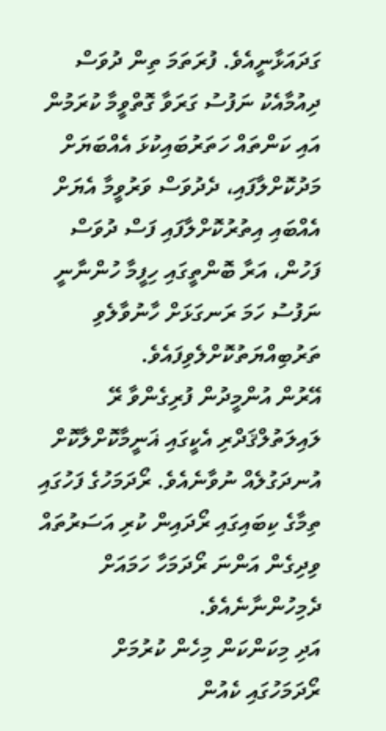ގަދައަޅާނީއެވެ. ފުރަތަމަ ތިން ދުވަސް ދިއުމާއެކު ނަފުސު ގަރަވާ ގޮތްވީމާ ކުރަމުން އައި ކަންތައް ހަތަރުބައިކުޅަ އެއްބަޔަށް މަދުކޮށްލާފައި، ދެދުވަސް ވަރުވީމާ އެޔަށް އެއްބައި އިތުރުކޮށްލާފައި ފަސް ދުވަސް ފަހުން، އަރާ ބޮންތީގައި ހިފީމާ ހުންނާނީ ނަފުސު ހަމަ ރަނގަޅަށް ހާނުވާލެވި ތަރުބިއްޔަތުކޮށްލެވިފައެވެ.
އޭރުން އުންމީދުން ފުރިގެންވާ ރޭ ލައިލަތުލްޤަދްރި އެކީގައި ޣަނީމާކޮށްލާކޮށް އުނދަގުލެއް ނުވާނެއެވެ. ރޯދަމަހުގެ ފަހުގައި ތިމާގެ ކިބައިގައި ރޯދައިން ކުރި އަސަރުތައް ވިދިގެން އަންނަ ރޯދަމަހާ ހަމައަށް ދެމިހުންނާނެއެވެ.
އަދި މިކަންކަން މިހެން ކުރުމަށް ރޯދަމަހުގައި ކެއުން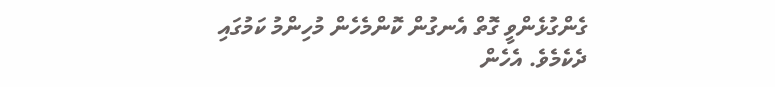ގެންގުޅެންވީ ގޮތް އެނގުން ކޮންމެހެން މުހިންމު ކަމުގައި ދެކެމެވެ. އެހެން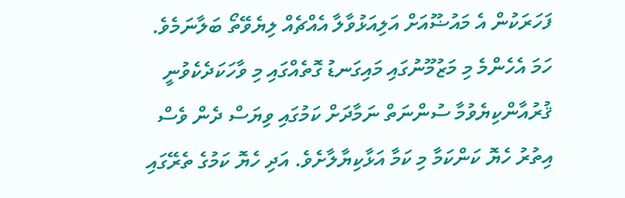ފަހަރަކުން އެ މައުޟޫއަށް އަލިއަޅުވާލާ އެއްޗެއް ލިޔެވޭތޯ ބަލާނަމެވެ. ހަމަ އެހެންމެ މި މަޒުމޫނުގައި މައިގަނޑު ގޮތެއްގައި މި ވާހަކަދެކެވުނީ ޤުރުއާންކިޔެވުމާ ސުންނަތް ނަމާދަށް ކަމުގައި ވިޔަސް ދެން ވެސް އިތުރު ހެޔޮ ކަންކަމާ މި ކަމާ އަޅާކިޔާލާށެވެ. އަދި ހެޔޮ ކަމުގެ ތެރޭގައި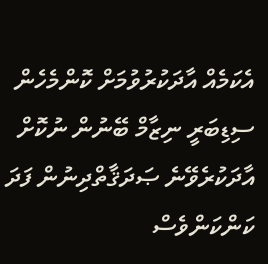އެކަމެއް އާދަކުރުވުމަށް ކޮންމެހެން ސިޑިބަރީ ނިޒާމް ބޭނުން ނުކޮށް އާދަކުރެވޭނެ ޞަދަޤާތްދިނުން ފަދަ ކަންކަންވެސް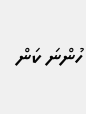ހުންނަ ކަން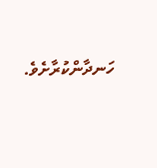ހަނދާންކުރާށެވެ.